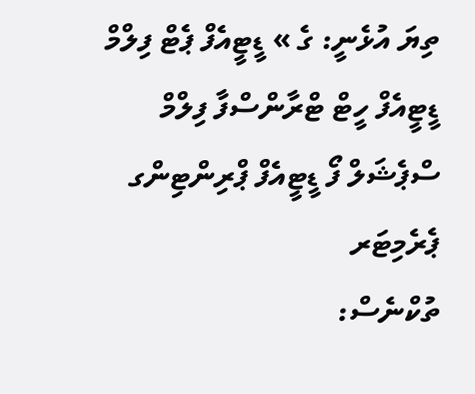ތިޔަ އުޅެނީ: ގެ » ޑީޓީއެފް ޕެޓް ފިލްމް
ޑީޓީއެފް ހީޓް ޓްރާންސްފާ ފިލްމް
ސްޕެޝަލް ފޯ ޑީޓީއެފް ޕްރިންޓިންގ
ޕެރެމިޓަރ
ތުކްނެސް: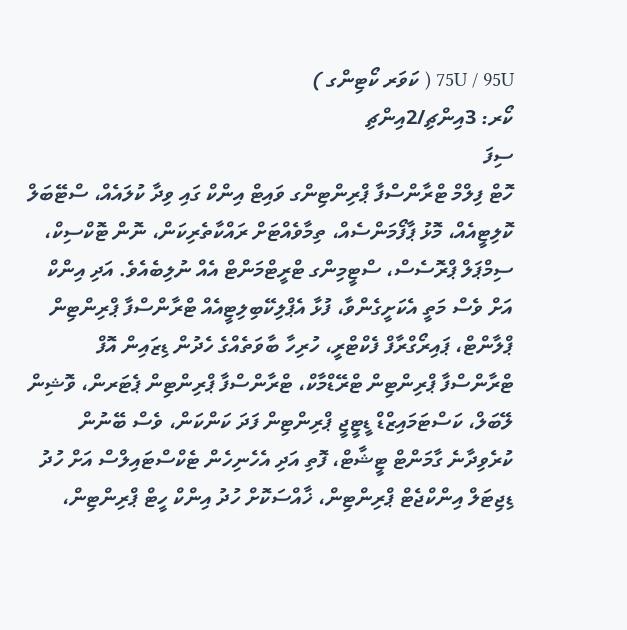75U / 95U ( ކަވަރ ކޯޓިންގ )
ކޯރ: 3އިންޗި/2އިންޗި
ސިފަ
ހޮޓް ފިލްމް ޓްރާންސްފާ ޕްރިންޓިންގ ވައިޓް އިންކް ގައި ވިދާ ކުލައެއް، ސްޓޭބަލް ކޮލިޓީއެއް، މޮޅު ޕާފޯމަންސެއް، ތިމާވެއްޓަށް ރައްކާތެރިކަން، ނޮން ޓޮކްސިކް، ސިމްޕަލް ޕްރޮސެސް، ސްޓީމިންގ ޓްރީޓްމަންޓް އެއް ނުލިބެއެވެ. އަދި އިންކް އަށް ވެސް މަތީ އެކަށީގެންވާ، ފުޅާ އެޕްލިކޭބިލިޓީއެއް ޓްރާންސްފާ ޕްރިންޓިން ޕްލާންޓް، ޕައިރޯގްރާފް ފެކްޓްރީ، ހުރިހާ ބާވަތެއްގެ ހެދުން ޑިޒައިން އޮފް ޓްރާންސްފާ ޕްރިންޓިން ޓްރޭޑްމާކް، ޓްރާންސްފާ ޕްރިންޓިން ޕެޓަރން، ވޮޝިން ލޭބަލް، ކަސްޓަމައިޒްޑް ޑީޓީޖީ ޕްރިންޓިން ފަދަ ކަންކަން، ވެސް ބޭނުން ކުރެވިދާނެ ގާމަންޓް ޓީޝާޓް، ފޮތި އަދި އެހެނިހެން ޓެކްސްޓައިލްސް އަށް ހުދު ޑިޖިޓަލް އިންކްޖެޓް ޕްރިންޓިން، ޚާއްސަކޮށް ހުދު އިންކް ހީޓް ޕްރިންޓިން،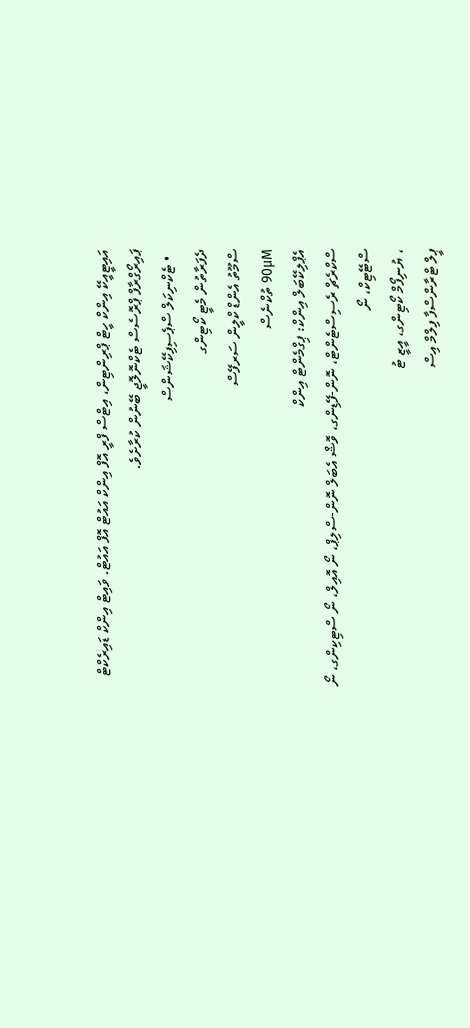އައިޓީއީކޭ އިންކް ހީޓް ޕްރިންޓިން، އިޓްސް ފްރީ އޮފް އިންކް އައުޓް އޮފް އައުޓް. ވައިޓް އިންކް ޑައިރެކްޓް ޕައިރޯގްރާފް ޕްރޮސެސް ޓެކްނޮލޮޖީ ބޭނުން ކުރާށެވެ.
  • ޓެކްނިކަލް ސްޕެސިފިކޭޝަންސް
ދެފަރާތުން މެޓީ ކޯޓިންގ
ސްމޫތު އެންޑް ކްލީން ސަރފޭސް
90μM ތުކްނެސް
އެޕްލިކޭބަލް އިންކް: ޕިގްމެންޓް އިންކް
ސްކްރެޗް ރެސިސްޓެންޓް، ނޮން-ފޭޑިންގ، ވޮޝް އެބަލް ނޮން-ސްލިޕް، ނޯ އޮއިލް، ނޯ ސްޓިކިންގ، ނޯ ސްޓޭޓިކް، ނޯ
، ޔުނިފޯމް ކޯޓިންގ، އީޒީ ޓު
ޕީލް ޓްރާންސްފާ ފިލްމް އިސް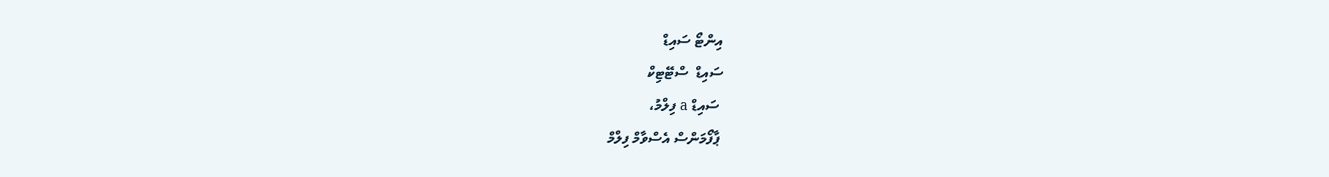އިންޓޯ ސައިޑް
ސައިޑް  ސްޓޭޓިކް
 ސައިޑް a ފިލްމު،
 ޕާފޯމަންސް އެސްވާމް ފިލްމް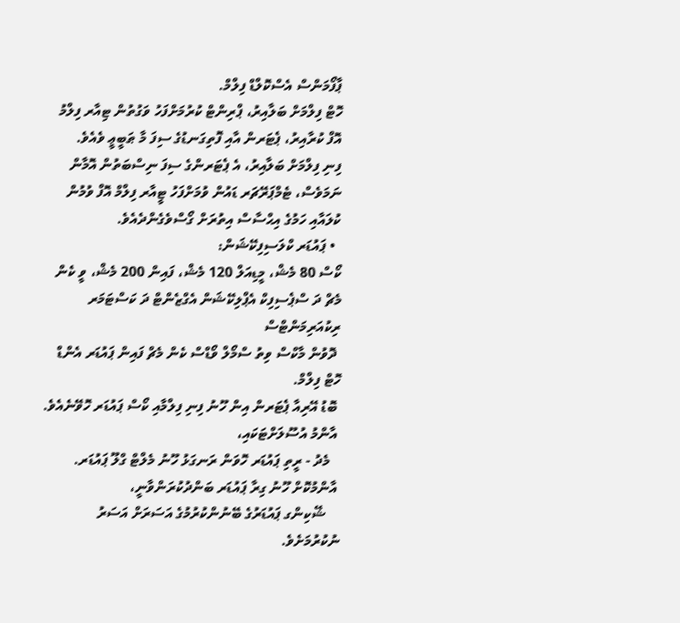ޕާފޯމަންސް އެސްކޮލްޑް ފިލްމް.
ހޮޓް ފިލްމަށް ބަލާއިރު، ޕްރިންޓް ކުރުމަށްފަހު ވަގުތުން ޓިއާރ ފިލްމު އޮފް ކުރާއިރު، ޕެޓަރން އާއި ފޮތިގަނޑުގެ ސިފަ މާ ޠަބީޢީ ވެއެވެ.
ފިނި ފިލްމަށް ބަލާއިރު، އެ ޕެޓަރންގެ ސިފަ ނިސްބަތުން އޮމާން ނަމަވެސް، ޓެމްޕަރޭޗަރ ޑައުން ވުމަށްފަހު ޓީއާރ ފިލްމް އޮފް ވުމުން ކުލައާއި ހަމުގެ އިޙްސާސް އިތުރަށް ގޯސްވެގެންދެއެވެ.
  • ޕައުޑަރ ކްލަސިފިކޭޝަން:
ކޯސް 80 މެޝް، މީޑިއަލް 120 މެޝް، ފައިން 200 މެޝް، ވީ ކެން މެޗް ދަ ސްޕެސިފިކް އެޕްލިކޭޝަން އެގްޒެންޓް ދަ ކަސްޓަމަރ ރިކުއަރިމަންޓްސް
 ދޮވުން މާކްސް ވިތު ސްމޯލް ވޯޑްސް ކެން މެޗް ފައިން ޕައުޑަރ އެންޑް ހޮޓް ފިލްމް.
 ބޮޑު އޭރިއާ ޕެޓަރން އިން ހޫނު ފިނި ފިލްމާއި ކޯސް ޕައުޑަރ ހޮވޭނެއެވެ.
 އާންމު އުސޫލަށްޓަކައި،
   މެދު - ރީތި ޕައުޑަރ ހޮވަން ރަނގަޅު ހޫނު މެލްޓް ގްލޫ ޕައުޑަރ.
 އާންމުކޮށް ހޫނު ގިރާ ޕައުޑަރ ބަންދުކުރަންވާނީ،
    ޝޭކިންގ ޕައުޑަރުގެ ބޭނުންކުރުމުގެ އަސަރަށް އަސަރު ނުކުރުމަށެވެ.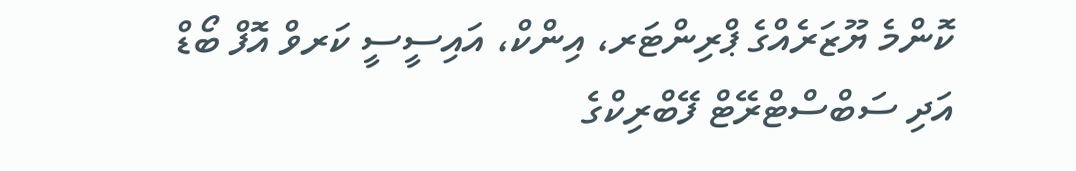ކޮންމެ ޔޫޒަރެއްގެ ޕްރިންޓަރ، އިންކް، އައިސީސީ ކަރވް އޮފް ބޯޑް އަދި ސަބްސްޓްރޭޓް ފޭބްރިކްގެ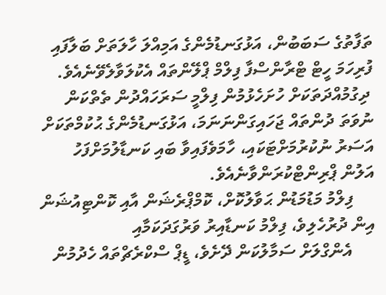ތަފާތުގެ ސަބަބުން، އަޅުގަނޑުމެންގެ އަމިއްލަ ހާލަތަށް ބަލާފައި ފުރިހަމަ ހީޓް ޓްރާންސްފާ ފިލްމް ޕްލޭންތައް އެކުލަވާލެވޭނެއެވެ.
 ދިގުމުއްދަތަކަށް ހުށަހެޅުމުން ފިލްމީ ސަރަހައްދުން ތެތްކަން ނުވަތަ ދުންތައް ޖަހައިގަންނަނަމަ، އަޅުގަނޑުމެންގެ ޙުކުމްތަކަށް އަސަރު ނުކުރުމަށްޓަކައި، ހާމަވެފައިވާ ބައި ކަނޑާލުމަށްފަހު އަލުން ޕްރިންޓްކުރަންވާނެއެވެ.
     ފިލްމު މަޑުމަޑުން ޙަވާލުކޮށް، ކޮމްޕްރެޝަން އާއި ކޮންޓިއުޝަން އިން ދުރުހެލިވެ، ފިލްމު ކަނޑާއިރު ވަރުގަދަކަމާއި
     އެންގްލަށް ސަމާލުކަން ދޭށެވެ، ޑީޕް ސްކްރެޗްތައް ހެދުމުން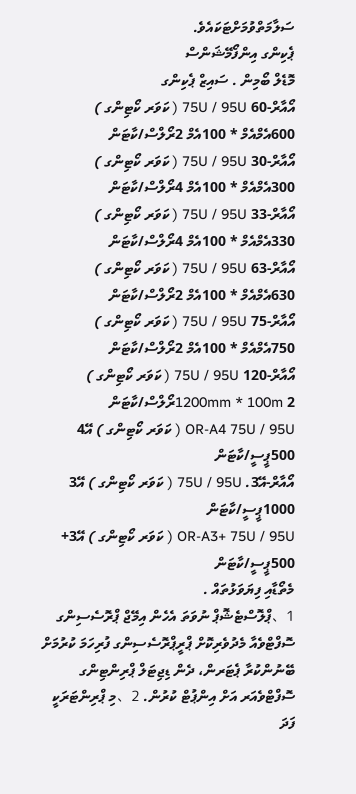ސަލާމަތްވުމަށްޓަކައެވެ.
ޕެކިންގ އިންފޯމޭޝަންސް
މޮޑެލް ބޯމިން . ސައިޒް ޕެކިންގ
އޯއާރް-60 75U / 95U ( ކަވަރ ކޯޓިންގ ) 600އެމްއެމް * 100އެމް 2ރޯލްސް/ކާޓަން
އޯއާރް-30 75U / 95U ( ކަވަރ ކޯޓިންގ ) 300އެމްއެމް * 100އެމް 4ރޯލްސް/ކާޓަން
އޯއާރް-33 75U / 95U ( ކަވަރ ކޯޓިންގ ) 330އެމްއެމް * 100އެމް 4ރޯލްސް/ކާޓަން
އޯއާރް-63 75U / 95U ( ކަވަރ ކޯޓިންގ ) 630އެމްއެމް * 100އެމް 2ރޯލްސް/ކާޓަން
އޯއާރް-75 75U / 95U ( ކަވަރ ކޯޓިންގ ) 750އެމްއެމް * 100އެމް 2ރޯލްސް/ކާޓަން
އޯއާރް-120 75U / 95U ( ކަވަރ ކޯޓިންގ ) 1200mm * 100m 2ރޯލްސް/ކާޓަން
OR-A4 75U / 95U ( ކަވަރ ކޯޓިންގ ) އޭ4 500ޕީސީ/ކާޓަން
އޯއާރް-އޭ3. 75U / 95U ( ކަވަރ ކޯޓިންގ ) އޭ3 1000ޕީސީ/ކާޓަން
OR-A3+ 75U / 95U ( ކަވަރ ކޯޓިންގ ) އޭ3+ 500ޕީސީ/ކާޓަން
މެތޯޑާއި ފިޔަވަޅުތައް .
1、ޕްލޮސްޓެޝޮޕް ނުވަތަ އެހެން އިމޭޖް ޕްރޮސެސިންގ ސޮފްޓްވެއާ މެދުވެރިކޮށް ޕްރީޕްރޮސެސިންގ ފުރިހަމަ ކުރުމަށް ބޭނުންކުރާ ޕެޓަރން، ދެން ޑިޖިޓަލް ޕްރިންޓިންގ ސޮފްޓްވެއަރ އަށް އިންޕުޓް ކުރުން. 2、މި ޕްރިންޓަރަކީ
ފަދަ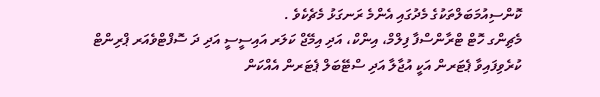ކޮންސިއުމަބަލްތަކުގެ މެދުގައި އެންމެ ރަނގަޅު މެޗެކެވެ .
މެޗިންގ ހޮޓް ޓްރާންސްފާ ފިލްމް، އިންކް، އަދި އިމޭޖް ކަލަރ އައިސީސީ އަދި ދަ ސޮފްޓްވެއަރ ޕްރިންޓް ކުރެވިފައިވާ ޕެޓަރން އަކީ އުޖާލާ އަދި ސްޓޭބަލް ޕެޓަރން އެއްކަން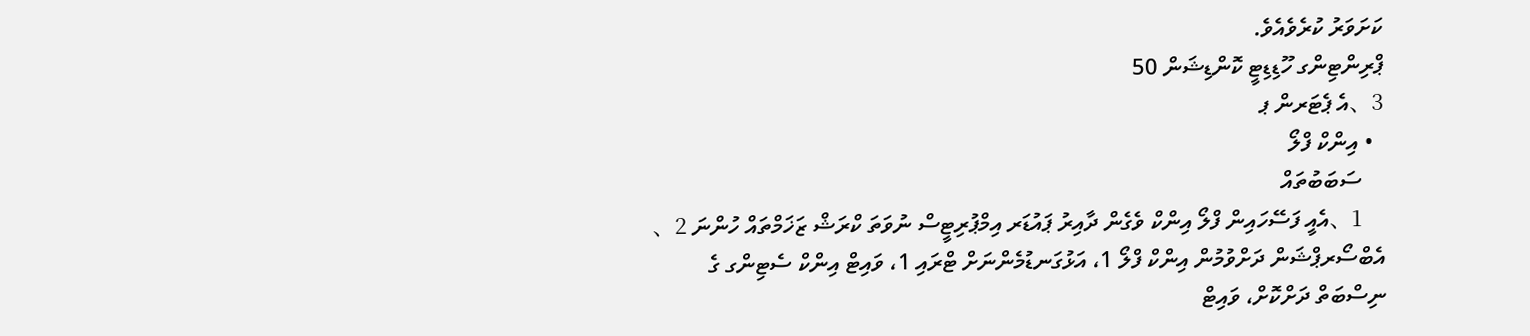ކަށަވަރު ކުރެވެއެވެ.
ޕްރިންޓިންގ ހޫޑިޑިޓީ ކޮންޑިޝަން 50
3、އެ ޕެޓަރން ޕ
  • އިންކް ފްލޯ
    ސަބަބުތައް
    1、އެއީ ފަސޭހައިން ފްލޯ އިންކް ވެގެން ދާއިރު ޕައުޑަރ އިމްޕުރިޓީސް ނުވަތަ ކްރަޝް ޒަޚަމްތައް ހުންނަ 2、އެބްސޯރޕްޝަން ދަށްވުމުން އިންކް ފްލޯ 1، އަޅުގަނޑުމެންނަށް ޓްރައި 1، ވައިޓް އިންކް ސެޓިންގ ގެ ނިސްބަތް ދަށްކޮށް، ވައިޓް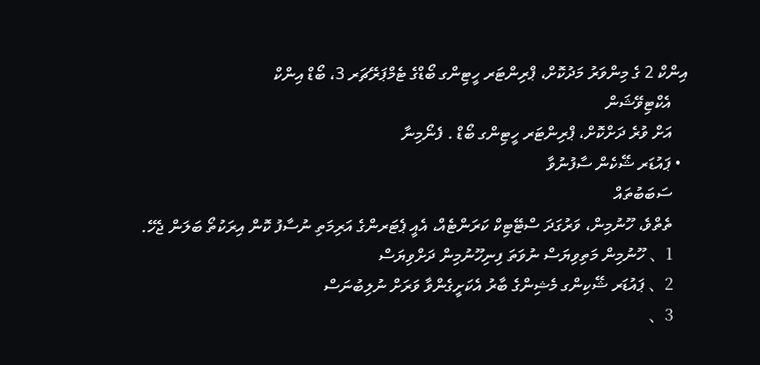އިންކް 2 ގެ މިންވަރު މަދުކޮށް، ޕްރިންޓަރ ހީޓިންގ ބޯޑްގެ ޓެމްޕަރޭޗަރ 3، ބޯޑް އިންކް
    އެކްޓިވޭޝަން
    އަށް ވުރެ ދަށްކޮށް، ޕްރިންޓަރ ހީޓިންގ ބޯޑް . ފެނޯމިނާ
  • ޕައުޑަރ ޝޭކެން ސާފުނުވާ
    ސަބަބުތައް
    ތެތްވެ، ހޫނުމިން، ވަރުގަދަ ސްޓޭޓިކް ކަރަންޓެއް، އެއީ ޕެޓަރންގެ އަރިމަތި ނުސާފު ކޮން އިރަކުތޯ ބަލަން ޖެހޭ.
    1、 ހޫނުމިން މަތިވިޔަސް ނުވަތަ ފިނިހޫނުމިން ދަށްވިޔަސް
    2、 ޕައުޑަރ ޝޭކިންގ މެޝިންގެ ބާރު އެކަށީގެންވާ ވަރަށް ނުލިބުނަސް
    3、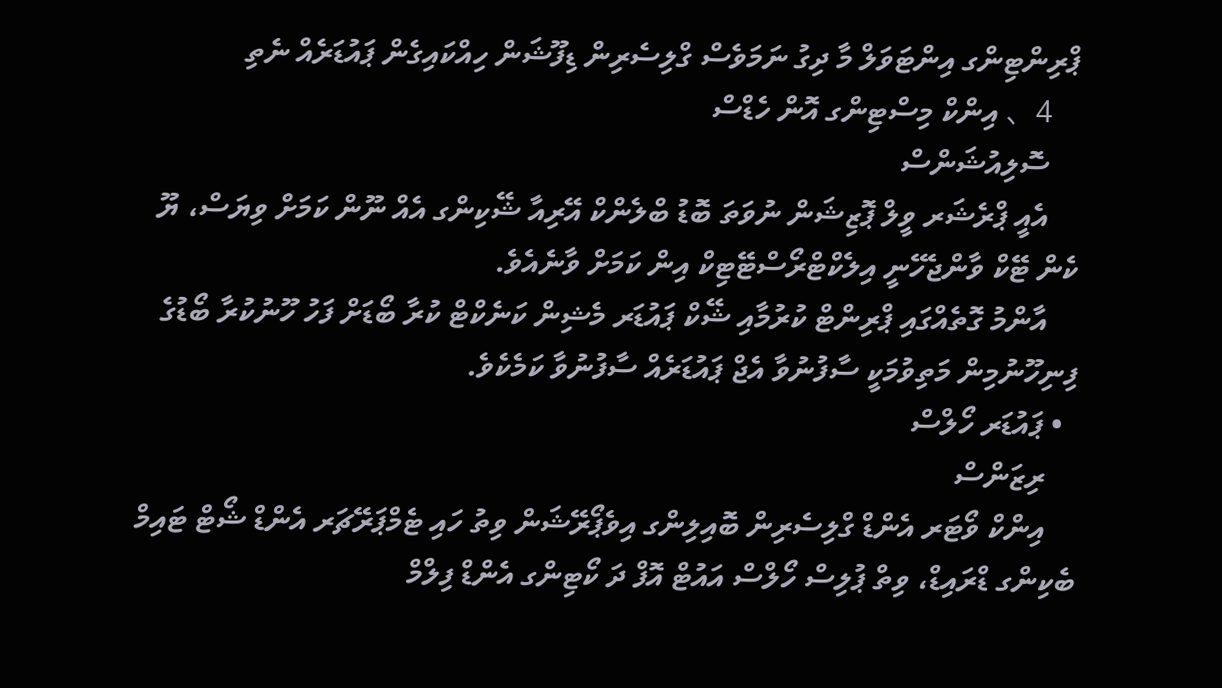ޕްރިންޓިންގ އިންޓަވަލް މާ ދިގު ނަމަވެސް ގްލިސެރިން ޑިފޫޝަން ހިއްކައިގެން ޕައުޑަރެއް ނެތި
    4、 އިންކް މިސްޓިންގ އޮން ހެޑްސް
    ސޮލިއުޝަންސް
    އެއީ ޕްރެޝަރ ވީލް ޕޮޒިޝަން ނުވަތަ ބޮޑު ބްލެންކް އޭރިއާ ޝޭކިންގ އެއް ނޫން ކަމަށް ވިޔަސް، ޔޫ ކެން ޓޭކް ވާންޖެހޭނީ އިލެކްޓްރޯސްޓޭޓިކް އިން ކަމަށް ވާނެއެވެ.
    އާންމު ގޮތެއްގައި ޕްރިންޓް ކުރުމާއި ޝޭކް ޕައުޑަރ މެޝިން ކަނެކްޓް ކުރާ ބޯޑަށް ފަހު ހޫނުކުރާ ބޯޑުގެ ފިނިހޫނުމިން މަތިވުމަކީ ސާފުނުވާ އެޖް ޕައުޑަރެއް ސާފުނުވާ ކަމެކެވެ.
  • ޕައުޑަރ ހޯލްސް
    ރިޒަންސް
    އިންކް ވޯޓަރ އެންޑް ގްލިސެރިން ބޮއިލިންގ އިވެޕޯރޭޝަން ވިތު ހައި ޓެމްޕަރޭޗަރ އެންޑް ޝޯޓް ޓައިމް ބެކިންގ ޑްރައިޑް، ވިތް ޕުލިސް ހޯލްސް އައުޓް އޮފް ދަ ކޯޓިންގ އެންޑް ފިލްމް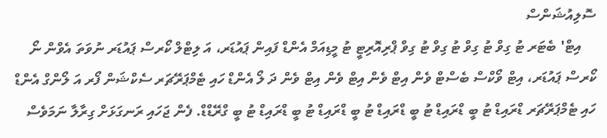ސޮލިއުޝަންސް
    އިޓް' ބެޓަރ ޓު ގިވް ޓު ގިވް ޓު ގިވް ޓު ގިވް ޕްރިއޮރިޓީ ޓު މީޑިއަމް އެންޑް ފައިން ޕައުޑަރ، އަ ލިޓްލް ކޯރސް ޕައުޑަރ ނުވަތަ އެވްން ނޯ ކޯރސް ޕައުޑަރ، އިޓް ވޯކްސް ބެސްޓް ވެން އިޓް ވެން އިޓް ވެން އިޓް ވެން ދަ ލޯ އެންޑް ހައި ޓެމްޕަރޭޗަރ ސެކްޝަން ފޯރ އަ ލޯންގް އެންޑް ހައި ޓެމްޕަރޭޗަރ ޑްރައިޑް ޓު ބީ ޑްރައިޑް ޓު ބީ ޑްރައިޑް ޓު ބީ ޑްރައިޑް ޓު ބީ ޑްރައިޑް ޓު ބީ ގްރޭޑްޑް. ފެން ޖަހައި ރަނގަޅަށް ގިރާލާ ނަމަވެސް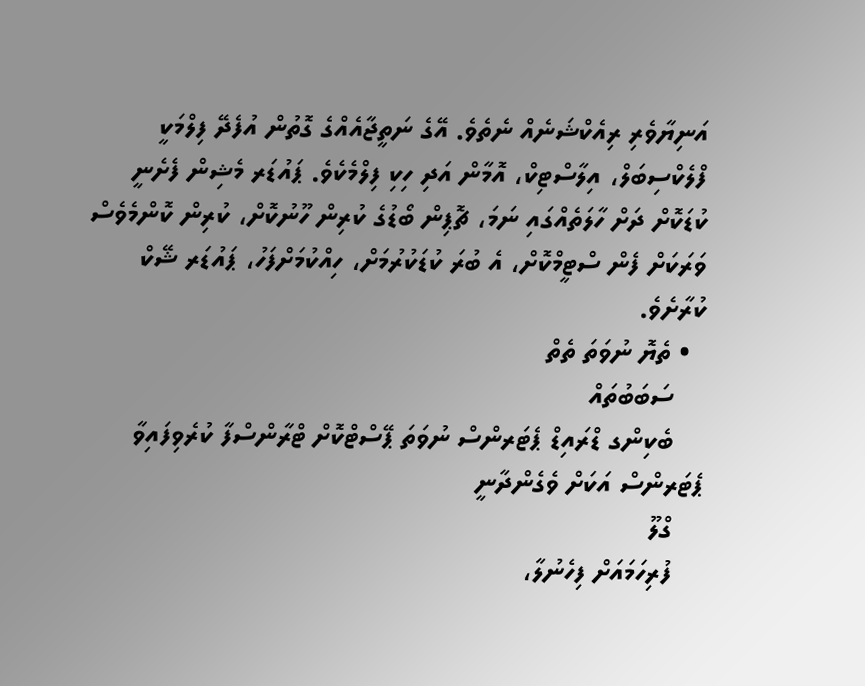އަނިޔާވެރި ރިއެކްޝަނެއް ނެތެވެ. އޭގެ ނަތީޖާއެއްގެ ގޮތުން އުފެދޭ ފިލްމަކީ ފްލެކްސިބަލް، އިލާސްޓިކް، އޮމާން އަދި ހިކި ފިލްމެކެވެ. ޕައުޑަރ މެޝިން ފެށެނީ ކުޑަކޮށް ދަށް ހާލަތެއްގައި ނަމަ، ޗޮޕިން ބޯޑުގެ ކުރިން ހޫނުކޮށް، ކުރިން ކޮންމެވެސް ވަރަކަށް ފެން ސްޓީމްކޮށް، އެ ބުރަ ކުޑަކުރުމަށް، ހިއްކުމަށްފަހު، ޕައުޑަރ ޝޭކް ކުރާށެވެ.
  • ތެޔޮ ނުވަތަ ތެތް
    ސަބަބުތައް
    ބެކިންގ ޑްރައިޑް ޕެޓަރންސް ނުވަތަ ޕޭސްޓްކޮށް ޓްރާންސްފާ ކުރެވިފައިވާ ޕެޓަރންސް އަކަށް ވެގެންދާނީ
    ގްލޫ
    ފުރިހަމައަށް ފިހެނުލާ،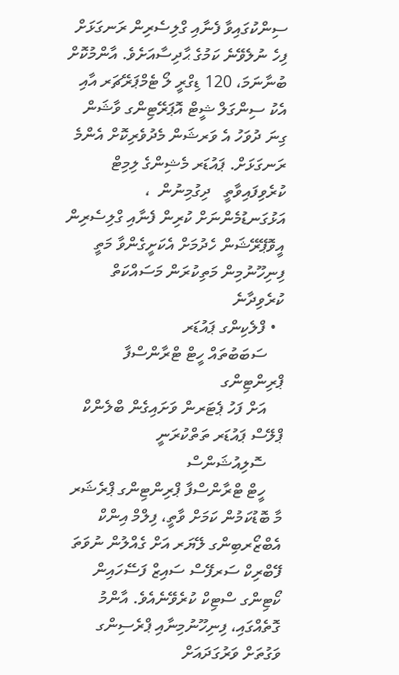ސިންކުގައިވާ ފެނާއި ގްލިސެރިން ރަނގަޅަށް ފިހެ ނުލެވޭނެ ކަމުގެ ޙާދިސާއަށެވެ. އާންމުކޮށް ބުނާނަމަ، 120 ޑިގްރީ ލޯ ޓެމްޕަރޭޗަރ އާއި އެކު ސިންގަލް ޝީޓް އޮޕަރޭޓިންގ ވާޝަން ގިނަ ދުވަހު އެ ވަރޝަން މެދުވެރިކޮށް އެންމެ ރަނގަޅަށް. ޕައުޑަރ މެޝިންގެ ލިމިޓް ކުރެވިފައިވާތީ   ދިގުމިނުން  ، އަޅުގަނޑުމެންނަށް ކުރިން ފެނާއި ގްލިސެރިން އީވޮޕޭރޭޝަން ހެދުމަށް އެކަށީގެންވާ މަތީ ފިނިހޫނުމިން މަތިކުރަން މަސައްކަތް ކުރެވިދާނެ
  • ފްލެކިންގ ޕައުޑަރ
    ސަބަބުތައް ހީޓް ޓްރާންސްފާ ޕްރިންޓިންގ
    އަށް ފަހު ޕެޓަރން ވަށައިގެން ބްލެންކް ޕްލޭސް ޕައުޑަރ ތަތްކުރަނީ
    ސޮލިއުޝަންސް
    ހީޓް ޓްރާންސްފާ ޕްރިންޓިންގ ޕްރެޝަރ މާ ބޮޑުކަމުން ކަމަށް ވާތީ، ފިލްމް އިންކް އެބްޒޯރބިންގ ލޭޔަރ އަށް ގެއްލުން ނުވަތަ ފޭބްރިކް ސަރފޭސް ސައިޒް ފަސޭހައިން ކޯޓިންގ ސްޓިކް ކުރެވޭނެއެވެ. އާންމު ގޮތެއްގައި، ފިނިހޫނުމިނާއި ޕްރެސިންގ ވަގުތަށް ވަރުގަދައަށް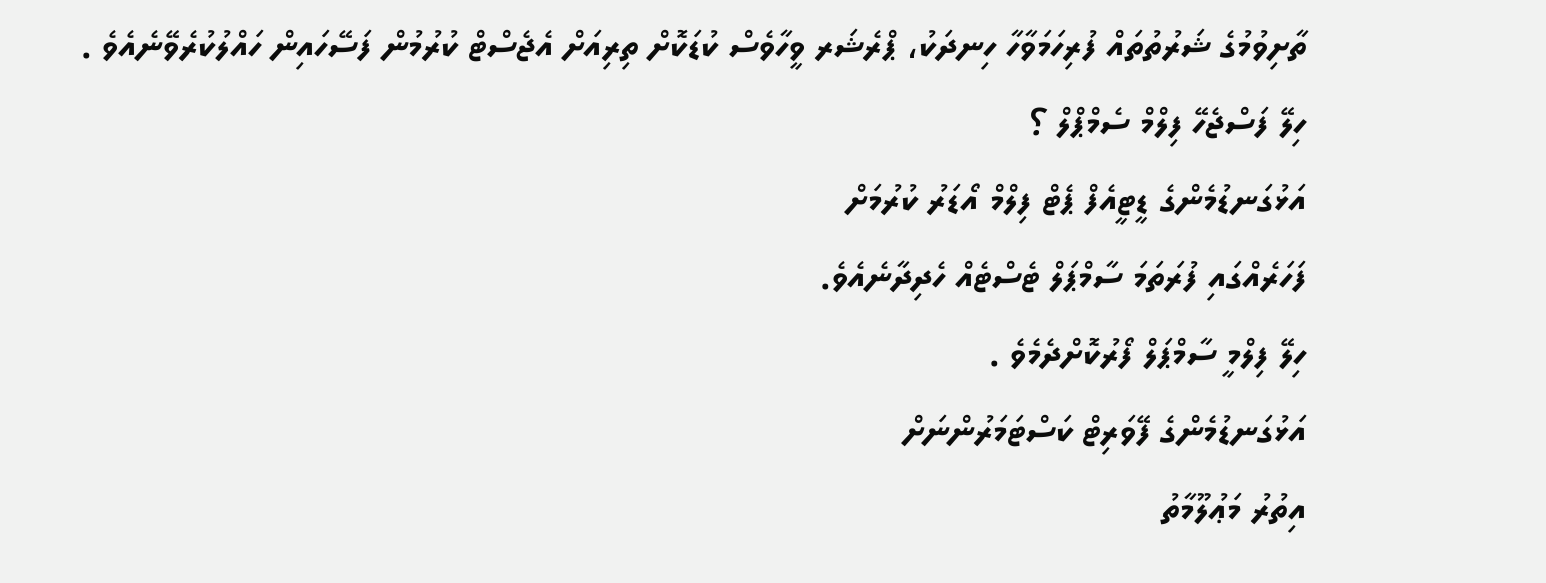ތާށިވުމުގެ ޝަރުތުތައް ފުރިހަމަވާހާ ހިނދަކު، ޕްރެޝަރ ވީހާވެސް ކުޑަކޮށް ތިރިއަށް އެޖެސްޓް ކުރުމުން ފަސޭހައިން ހައްލުކުރެވޭނެއެވެ .
ހިލޭ ފަސްޖެހޭ ފިލްމް ސެމްޕްލް ؟
އަޅުގަނޑުމެންގެ ޑީޓީއެފް ޕެޓް ފިލްމް އޯޑަރު ކުރުމަށް
ފަހަރެއްގައި ފުރަތަމަ ސާމްޕަލް ޓެސްޓެއް ހެދިދާނެއެވެ.
ހިލޭ ފިލްމީ ސާމްޕަލް ފޯރުކޮށްދެމެވެ .
އަޅުގަނޑުމެންގެ ފޭވަރިޓް ކަސްޓަމަރުންނަށް
އިތުރު މަޢުލޫމާތު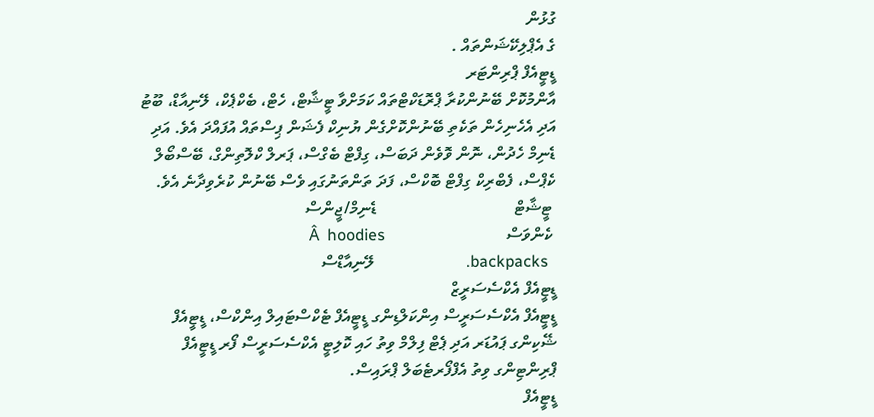ގުޅުން
ގެ އެޕްލިކޭޝަންތައް .
ޑީޓީއެފް ޕްރިންޓަރ
އާންމުކޮށް ބޭނުންކުރާ ޕްރޮޑަކްޓްތައް ކަމަށްވާ ޓީޝާޓް، ހެޓް، ބެކްޕެކް، ލޭނިއާޑް، ބޫޓު އަދި އެހެނިހެން ތަކެތި ބޭނުންކޮށްގެން ޔުނިކް ފެޝަން ޕިސްތައް އުފައްދަ އެވެ. އަދި ޑެނިމް ހެދުން، ނޮން ވޮވެން ދަބަސް، ގިފްޓް ބެގްސް، ޕަރލް ކްލޮތިންގް، ބޭސްބޯލް ކެޕްސް، ފެބްރިކް ގިފްޓް ބޮކްސް، ފަދަ ތަންތަނުގައި ވެސް ބޭނުން ކުރެވިދާނެ އެވެ.
 ޓީޝާޓް                                 ޑެނިމް/ޖީންސް
 ކެންވަސް                             Â  hoodies
  backpacks.                       ލޭނިއާޑްސް
ޑީޓީއެފް އެކްސެސަރީޒް
ޑީޓީއެފް އެކްސެސަރީސް އިންކަލްޑިންގ ޑީޓީއެފް ޓެކްސްޓައިލް އިންކްސް، ޑީޓީއެފް ޝޭކިންގ ޕައުޑަރ އަދި ޕެޓް ފިލްމް ވިތު ހައި ކޮލިޓީ އެކްސެސަރީސް ފޯރ ޑީޓީއެފް ޕްރިންޓިންގ ވިތު އެފްފޯރޓެބަލް ޕްރައިސް.
ޑީޓީއެފް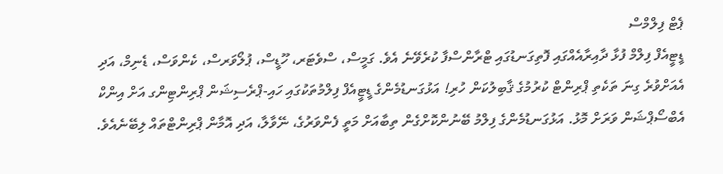ޕެޓް ފިލްމްސް
ޑީޓީއެފް ފިލްމް ފުޅާ ދާއިރާއެއްގައި ފޮތިގަނޑުގައި ޓްރާންސްފާ ކުރެވޭނެ އެވެ. ގަމީސް، ސްވެޓަރ، ހޫޑީސް، ޕުލޯވަރސް، ކެންވަސް، ޑެނިމް، އަދި އެއަށްވުރެ ގިނަ ތަކެތި ޕްރިންޓް ކުރުމުގެ ޤާބިލުކަން ހުރި! އަޅުގަނޑުމެންގެ ޑީޓީއެފް ފިލްމުތަކުގައި ހައި-ޕްރެސިޝަން ޕްރިންޓިންގ އަށް އިންކް އެބްސޯޕްޝަން ވަރަށް މޮޅު. އަޅުގަނޑުމެންގެ ފިލްމު ބޭނުންކޮށްގެން ތިބާއަށް މަތީ ފެންވަރުގެ، ނޭވާލާ، އަދި އޮމާން ޕްރިންޓްތައް ލިބޭނެއެވެ.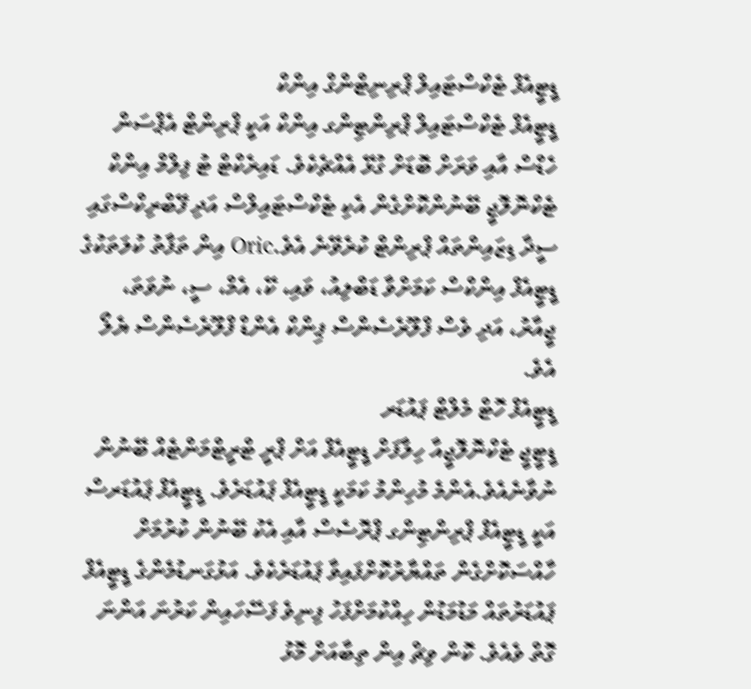ޑީޓީއެފް ޓެކްސްޓައިލް ޕްރިނިޓްންގް އިންކް
ޑީޓީއެފް ޓެކްސްޓައިލް ޕްރިންޓިންގ އިންކް އަކީ ޕްރިންޓް އެޕްސަން ހެޑްސް އާއި ވަރަށް ބޮޑަށް ގުޅޭ އެއްޗެކެވެ. ޑައިރެކްޓް ޓު ފިލްމް އިންކް ޓެކްނޮލޮޖީ ބޭނުންކޮށްގެން އެކި ޓެކްސްޓައިލްސް އަދި ފޭބްރިކްސްގައި ސީދާ ޑިޒައިންތައް ޕްރިންޓް ކުރެވޭނެ އެވެ.Oric އިން ތަފާތު ކުލަތަކުގެ ޑީޓީއެފް އިންކްސް ކަމަށްވާ ޑަބްލިއު، ވައި، ކޭ، އެމް، ސީ، ނުވަތަ، ޖީއާރު، އަދި ވެސް ފްލޫރެސެންސް ޕިންކް އެންޑް ފްލޫރެސެންސް ޔެލޯ އެވެ.
ޑީޓީއެފް ހޮޓް މެލްޓް ޕައުޑަރ
ޑީޓީޖީ ޓެކްނޮލޮޖީއާ ހިލާފަށް ޑީޓީއެފް އަށް ޕްރީ ޓްރީޓްމަންޓެއް ބޭނުން ނުވާނެއެވެ.އެންމެ މުހިންމު ކަމަކީ ޑީޓީއެފް ޕައުޑަރެވެ. ޑީޓީއެފް ޕައުޑަރސް އަކީ ޑީޓީއެފް ޕްރިންޓިންގ ޕްރޮސެސް އާއި އެކު ބޭނުން ކުރުމަށް ހާއްސަކޮށްގެން ތައްޔާރުކޮށްފައިވާ ޕައުޑަރެކެވެ. އަޅުގަނޑުމެންގެ ޑީޓީއެފް ޕައުޑަރުތައް މަޑުމަޑުން ހިއްކުމަށްފަހު ފިނިވެ ފަސޭހައިން ކަރުނަ އަންނަ ގޮތް ވެއެވެ. ކޮން ވިޗް އިން ތިބާއަށް މޮޅު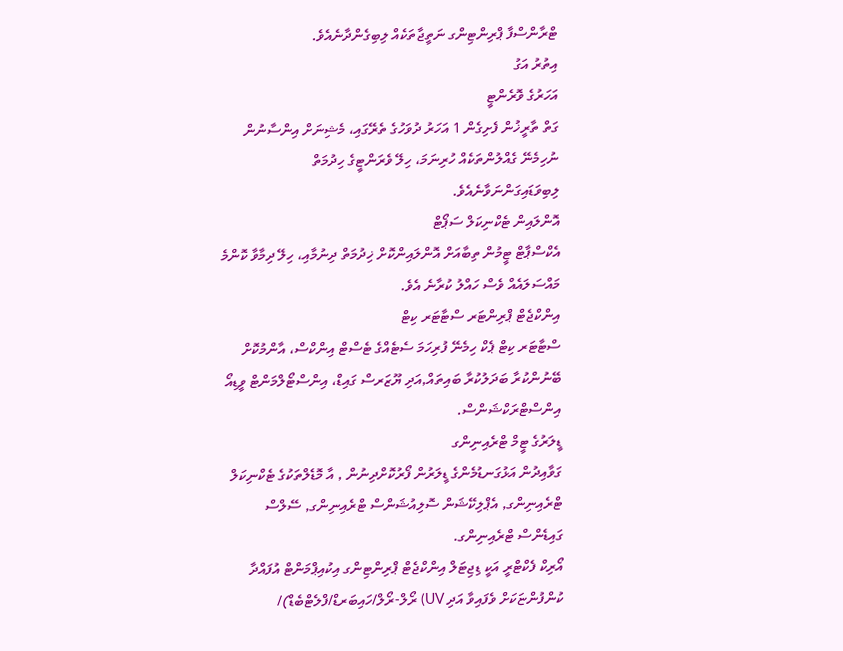ޓްރާންސްފާ ޕްރިންޓިންގ ނަތީޖާތަކެއް ލިބިގެންދާނެއެވެ.
އިތުރު އަގު
އަހަރުގެ ވޮރެންޓީ
ގަތް ތާރީޚުން ފެށިގެން 1 އަހަރު ދުވަހުގެ ތެރޭގައި، މެޝިނަށް އިންސާނުން ނުހިމެނޭ ގެއްލުންތަކެއް ހުރިނަމަ، ހިލޭ ވެރަންޓީގެ ހިދުމަތް ލިބިވަޑައިގަންނަވާނެއެވެ.
އޮންލައިން ޓެކްނިކަލް ސަޕޯޓް
އެކްސްޕާޓް ޓީމުން ތިބާއަށް އޮންލައިންކޮށް ޚިދުމަތް ދިނުމާއި، ހިލޭ ދިމާވާ ކޮންމެ މައްސަލައެއް ވެސް ހައްލު ކުރާނެ އެވެ.
އިންކްޖެޓް ޕްރިންޓަރ ސްޓާޓަރ ކިޓް
ސްޓާޓަރ ކިޓް ޕެކް ހިމެނޭ ފުރިހަމަ ސެޓެއްގެ ޓެސްޓް އިންކްސް، އާންމުކޮށް ބޭނުންކުރާ ބަދަލުކުރާ ބައިތައް,އަދި ޔޫޒަރސް ގައިޑް، އިންސްޓޯލްމަންޓް ވީޑިއޯ އިންސްޓްރަކްޝަންސް.
ޑީލަރުގެ ޓީމް ޓްރެއިނިންގ
ގަވާއިދުން އަޅުގަނޑުމެންގެ ޑީލަރުން ފޯރުކޮށްދިނުން , އާ މޮޑެލްތަކުގެ ޓެކްނިކަލް ޓްރެއިނިންގ, އެޕްލިކޭޝަން ސޮލިއުޝަންސް ޓްރެއިނިންގ, ސޭލްސް ގައިޑެންސް ޓްރެއިނިންގ.
އޯރިކް ފެކްޓްރީ އަކީ ޑިޖިޓަލް އިންކްޖެޓް ޕްރިންޓިންގ އިކުއިޕްމަންޓް އުފައްދާ ކުންފުންޏަކަށް ވެފައިވާ އަދި UV) ރޯލް-ރޯލް/ހައިބަރޑް/ފްލެޓްބެޑް)/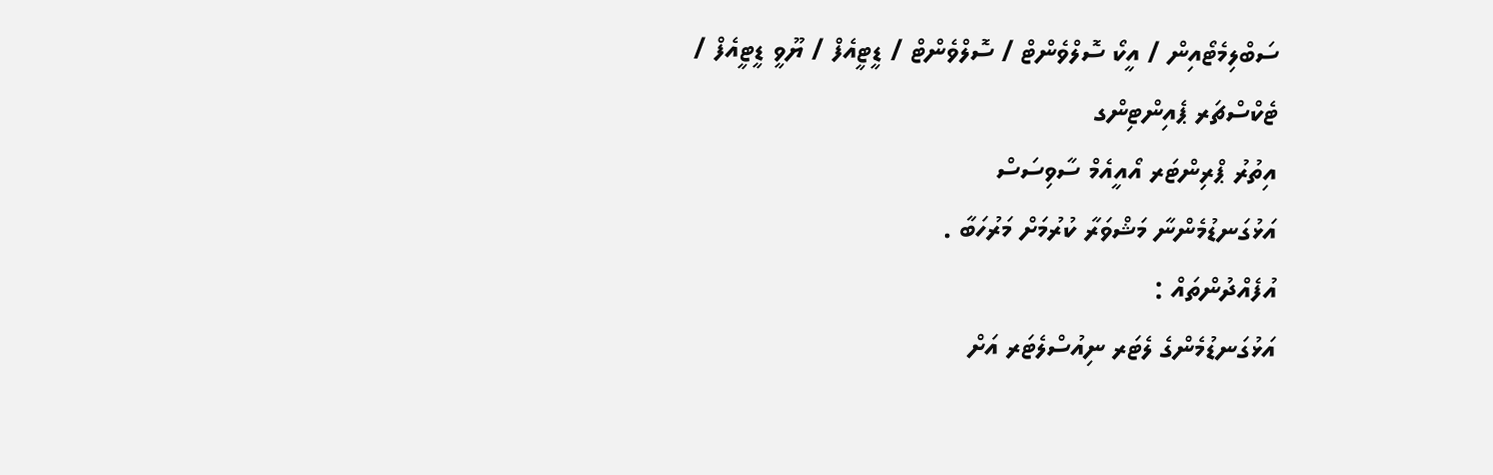ސަބްލިމެޓޯއިން / އީކޯ ސޮލްވެންޓް / ސޮލްވެންޓް / ޑީޓީއެފް / ޔޫވީ ޑީޓީއެފް / ޓެކްސްޗަރ ޕެއިންޓިންގ
އިތުރު ޕްރިންޓަރ އޯއީއެމް ސާވިސަސް
އަޅުގަނޑުމެންނާ މަޝްވަރާ ކުރުމަށް މަރުހަބާ .
އުފެއްދުންތައް :
އަޅުގަނޑުމެންގެ ލެޓަރ ނިއުސްލެޓަރ އަށް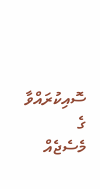ސޮއިކުރައްވާ
ގެ
މެސެޖެއް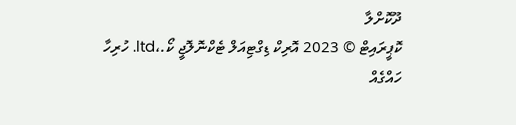ދޫކޮށްލާ
ކޮޕީރައިޓް © 2023 އޮރިކް ޑިގްޓިއަލް ޓެކްނޮލޮޖީ ކޯ.،ltd. ހުރިހާ ހައްގެއް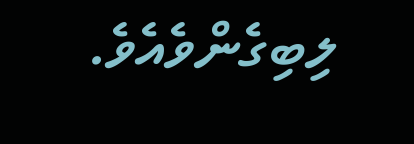ލިބިގެންވެއެވެ.